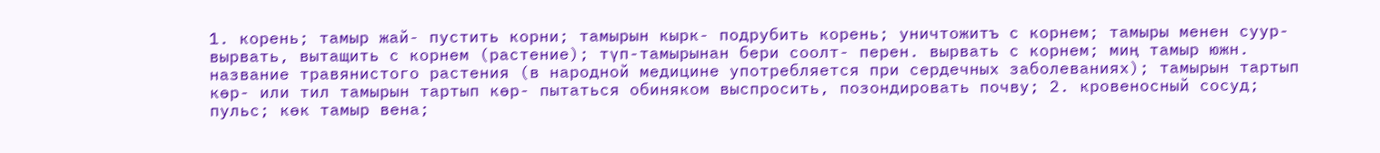1. корень; тамыр жай- пустить корни; тамырын кырк- подрубить корень; уничтожитъ с корнем; тамыры менен суур- вырвать, вытащить с корнем (растение); түп-тамырынан бери соолт- перен. вырвать с корнем; миң тамыр южн. название травянистого растения (в народной медицине употребляется при сердечных заболеваниях); тамырын тартып көр- или тил тамырын тартып көр- пытаться обиняком выспросить, позондировать почву; 2. кровеносный сосуд; пульс; көк тамыр вена;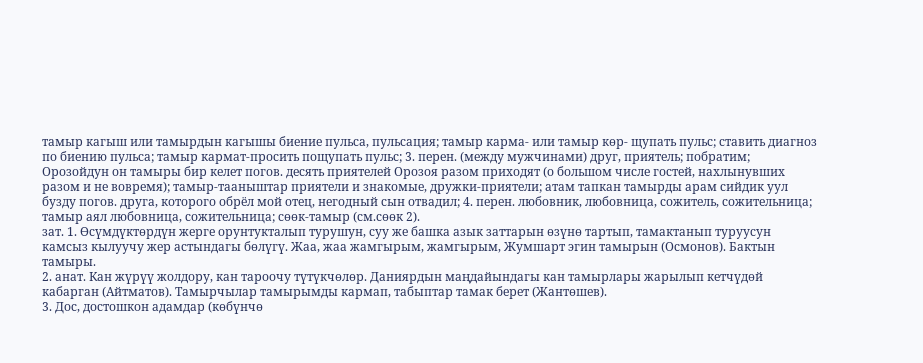тамыр кагыш или тамырдын кагышы биение пульса, пульсация; тамыр карма- или тамыр көр- щупать пульс; ставить диагноз по биению пульса; тамыр кармат-просить пощупать пульс; 3. перен. (между мужчинами) друг, приятель; побратим; Орозойдун он тамыры бир келет погов. десять приятелей Орозоя разом приходят (о большом числе гостей, нахлынувших разом и не вовремя); тамыр-тааныштар приятели и знакомые, дружки-приятели; атам тапкан тамырды арам сийдик уул бузду погов. друга, которого обрёл мой отец, негодный сын отвадил; 4. перен. любовник, любовница, сожитель, сожительница; тамыр аял любовница, сожительница; сөөк-тамыр (см.сөөк 2).
зат. 1. Өсүмдүктөрдүн жерге орунтукталып турушун, суу же башка азык заттарын өзүнө тартып, тамактанып туруусун камсыз кылуучу жер астындагы бөлүгү. Жаа, жаа жамгырым, жамгырым, Жумшарт эгин тамырын (Осмонов). Бактын тамыры.
2. анат. Кан жүрүү жолдору, кан тароочу түтүкчөлөр. Даниярдын маңдайындагы кан тамырлары жарылып кетчүдөй кабарган (Айтматов). Тамырчылар тамырымды кармап, табыптар тамак берет (Жантөшев).
3. Дос, достошкон адамдар (көбүнчө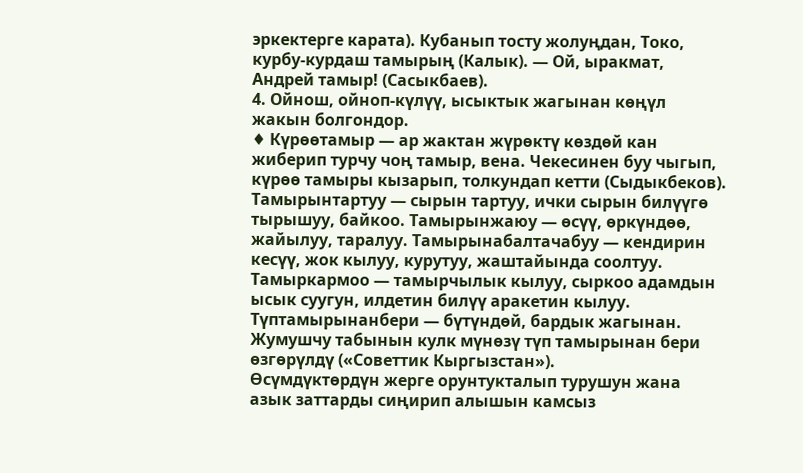эркектерге карата). Кубанып тосту жолуңдан, Токо, курбу-курдаш тамырың (Калык). — Ой, ыракмат, Андрей тамыр! (Сасыкбаев).
4. Ойнош, ойноп-күлүү, ысыктык жагынан көңүл жакын болгондор.
♦ Күрөөтамыр — ар жактан жүрөктү көздөй кан жиберип турчу чоң тамыр, вена. Чекесинен буу чыгып, күрөө тамыры кызарып, толкундап кетти (Сыдыкбеков). Тамырынтартуу — сырын тартуу, ички сырын билүүгө тырышуу, байкоо. Тамырынжаюу — өсүү, өркүндөө, жайылуу, таралуу. Тамырынабалтачабуу — кендирин кесүү, жок кылуу, курутуу, жаштайында соолтуу. Тамыркармоо — тамырчылык кылуу, сыркоо адамдын ысык суугун, илдетин билүү аракетин кылуу. Түптамырынанбери — бүтүндөй, бардык жагынан. Жумушчу табынын кулк мүнөзү түп тамырынан бери өзгөрүлдү («Советтик Кыргызстан»).
Өсүмдүктөрдүн жерге орунтукталып турушун жана азык заттарды сиңирип алышын камсыз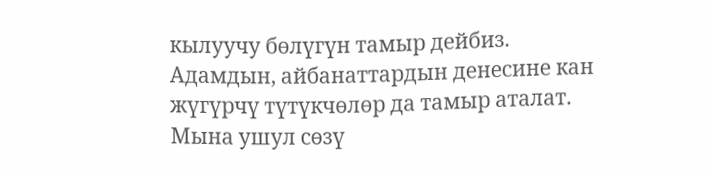кылуучу бөлүгүн тамыр дейбиз. Адамдын, айбанаттардын денесине кан жүгүрчү түтүкчөлөр да тамыр аталат. Мына ушул сөзү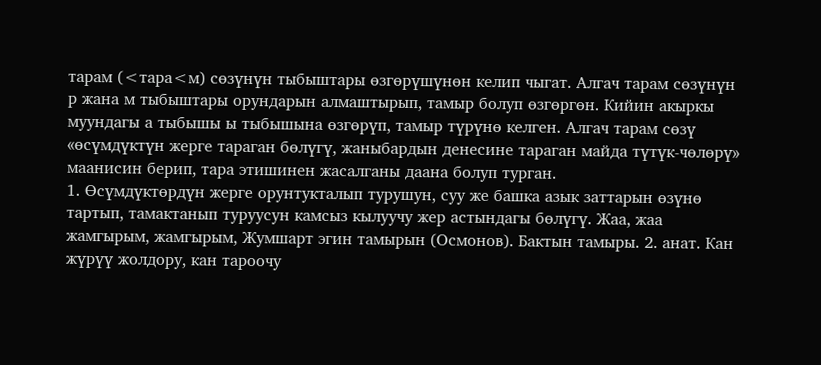тарам (<тара<м) сөзүнүн тыбыштары өзгөрүшүнөн келип чыгат. Алгач тарам сөзүнүн р жана м тыбыштары орундарын алмаштырып, тамыр болуп өзгөргөн. Кийин акыркы муундагы а тыбышы ы тыбышына өзгөрүп, тамыр түрүнө келген. Алгач тарам сөзү «өсүмдүктүн жерге тараган бөлүгү, жаныбардын денесине тараган майда түтүк-чөлөрү» маанисин берип, тара этишинен жасалганы даана болуп турган.
1. Өсүмдүктөрдүн жерге орунтукталып турушун, суу же башка азык заттарын өзүнө тартып, тамактанып туруусун камсыз кылуучу жер астындагы бөлүгү. Жаа, жаа жамгырым, жамгырым, Жумшарт эгин тамырын (Осмонов). Бактын тамыры. 2. анат. Кан жүрүү жолдору, кан тароочу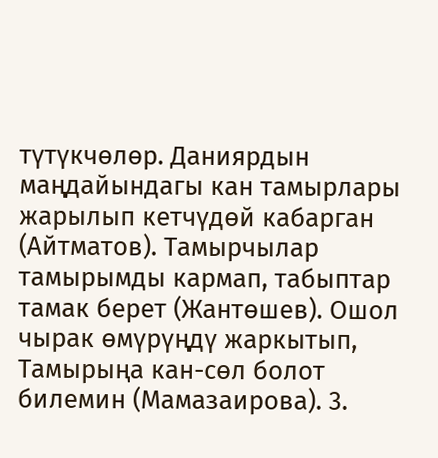түтүкчөлөр. Даниярдын маңдайындагы кан тамырлары жарылып кетчүдөй кабарган (Айтматов). Тамырчылар тамырымды кармап, табыптар тамак берет (Жантөшев). Ошол чырак өмүрүңдү жаркытып, Тамырыңа кан-сөл болот билемин (Мамазаирова). 3.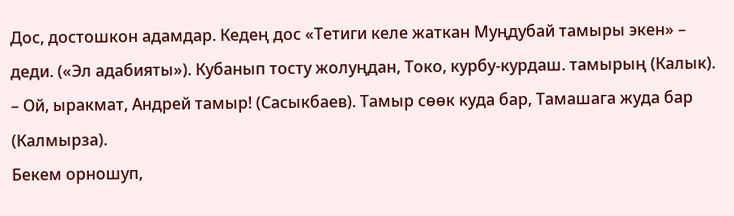Дос, достошкон адамдар. Кедең дос «Тетиги келе жаткан Муңдубай тамыры экен» – деди. («Эл адабияты»). Кубанып тосту жолуңдан, Токо, курбу-курдаш. тамырың (Калык). – Ой, ыракмат, Андрей тамыр! (Сасыкбаев). Тамыр сөөк куда бар, Тамашага жуда бар (Калмырза).
Бекем орношуп,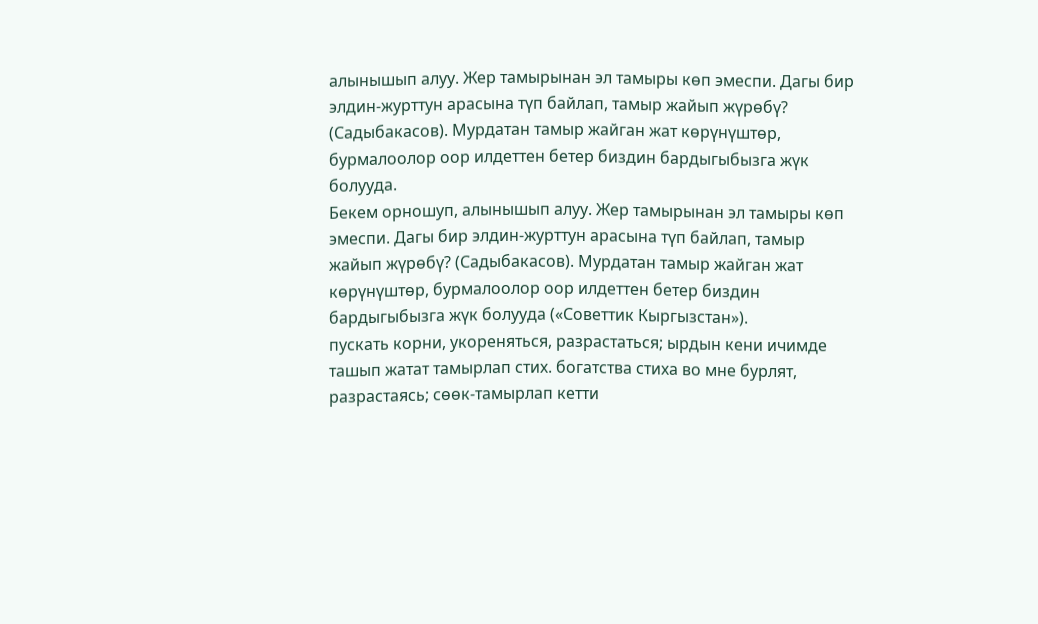алынышып алуу. Жер тамырынан эл тамыры көп эмеспи. Дагы бир элдин-журттун арасына түп байлап, тамыр жайып жүрөбү? (Садыбакасов). Мурдатан тамыр жайган жат көрүнүштөр, бурмалоолор оор илдеттен бетер биздин бардыгыбызга жүк болууда.
Бекем орношуп, алынышып алуу. Жер тамырынан эл тамыры көп эмеспи. Дагы бир элдин-журттун арасына түп байлап, тамыр жайып жүрөбү? (Садыбакасов). Мурдатан тамыр жайган жат көрүнүштөр, бурмалоолор оор илдеттен бетер биздин бардыгыбызга жүк болууда («Советтик Кыргызстан»).
пускать корни, укореняться, разрастаться; ырдын кени ичимде ташып жатат тамырлап стих. богатства стиха во мне бурлят, разрастаясь; сөөк-тамырлап кетти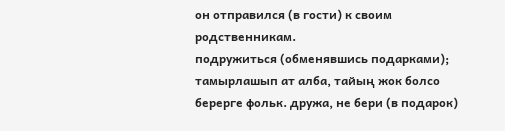он отправился (в гости) к своим родственникам.
подружиться (обменявшись подарками); тамырлашып ат алба, тайың жок болсо берерге фольк. дружа, не бери (в подарок)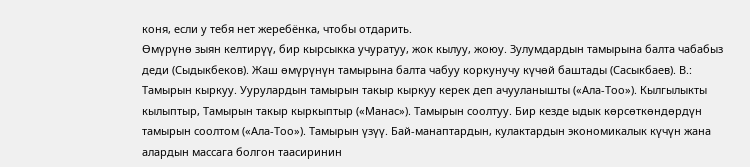коня, если у тебя нет жеребёнка, чтобы отдарить.
Өмүрүнө зыян келтирүү, бир кырсыкка учуратуу, жок кылуу, жоюу. Зулумдардын тамырына балта чабабыз деди (Сыдыкбеков). Жаш өмүрүнүн тамырына балта чабуу коркунучу күчөй баштады (Сасыкбаев). В.: Тамырын кыркуу. Уурулардын тамырын такыр кыркуу керек деп ачууланышты («Ала-Тоо»). Кылгылыкты кылыптыр, Тамырын такыр кыркыптыр («Манас»). Тамырын соолтуу. Бир кезде ыдык көрсөткөндөрдүн тамырын соолтом («Ала-Тоо»). Тамырын үзүү. Бай-манаптардын, кулактардын экономикалык күчүн жана алардын массага болгон таасиринин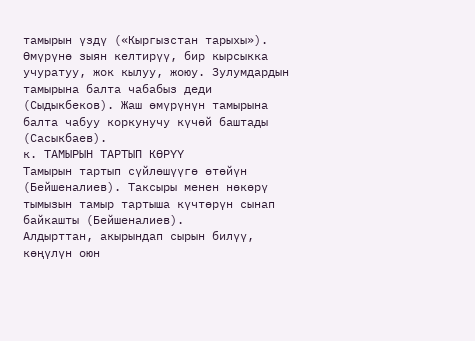тамырын үздү («Кыргызстан тарыхы»).
Өмүрүнө зыян келтирүү, бир кырсыкка учуратуу, жок кылуу, жоюу. Зулумдардын тамырына балта чабабыз деди (Сыдыкбеков). Жаш өмүрүнүн тамырына балта чабуу коркунучу күчөй баштады (Сасыкбаев).
к. ТАМЫРЫН ТАРТЫП КӨРҮҮ
Тамырын тартып сүйлөшүүгө өтөйүн (Бейшеналиев). Таксыры менен нөкөрү тымызын тамыр тартыша күчтөрүн сынап байкашты (Бейшеналиев).
Алдырттан, акырындап сырын билүү, көңүлүн оюн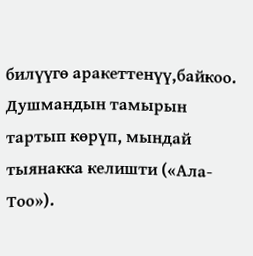билүүгө аракеттенүү,байкоо. Душмандын тамырын тартып көрүп, мындай тыянакка келишти («Ала-Тоо»).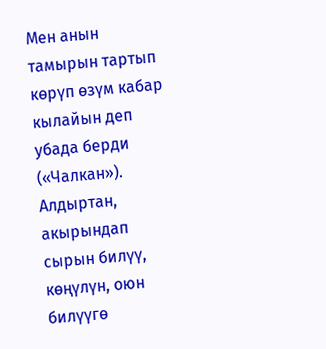Мен анын тамырын тартып көрүп өзүм кабар кылайын деп убада берди («Чалкан»).
Алдыртан, акырындап сырын билүү, көңүлүн, оюн билүүгө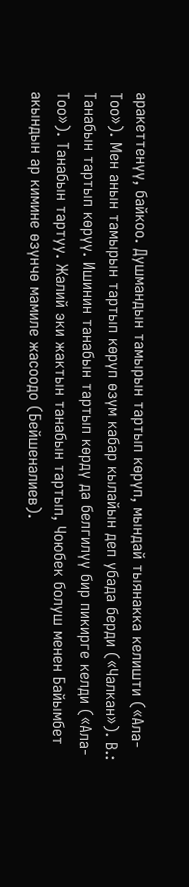аракеттенүү, байкоо. Душмандын тамырын тартып көрүп, мындай тыянакка келишти («Ала-Тоо»). Мен анын тамырын тартып көрүп өзүм кабар кылайын деп убада берди («Чалкан»). В.: Танабын тартып көрүү. Ишинин танабын тартып көрдү да белгилүү бир пикирге келди («Ала-Тоо»). Танабын тартуу. Жалий эки жактын танабын тартып, Чоюбек болуш менен Байымбет акындын ар кимине өзүнчө мамиле жасоодо (Бейшеналиев).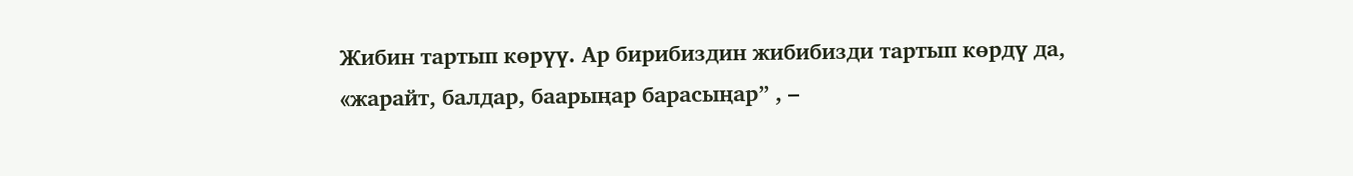Жибин тартып көрүү. Ар бирибиздин жибибизди тартып көрдү да, «жарайт, балдар, баарыңар барасыңар” , –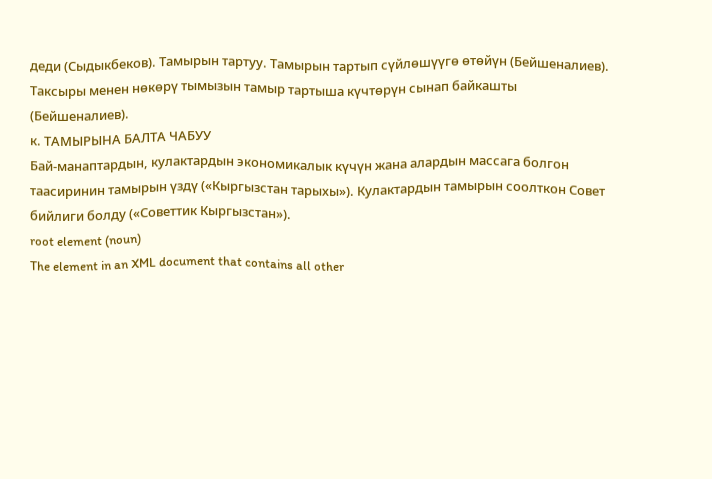деди (Сыдыкбеков). Тамырын тартуу. Тамырын тартып сүйлөшүүгө өтөйүн (Бейшеналиев). Таксыры менен нөкөрү тымызын тамыр тартыша күчтөрүн сынап байкашты (Бейшеналиев).
к. ТАМЫРЫНА БАЛТА ЧАБУУ
Бай-манаптардын, кулактардын экономикалык күчүн жана алардын массага болгон таасиринин тамырын үздү («Кыргызстан тарыхы»). Кулактардын тамырын соолткон Совет бийлиги болду («Советтик Кыргызстан»).
root element (noun)
The element in an XML document that contains all other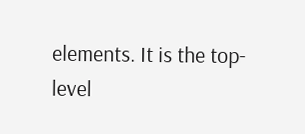elements. It is the top-level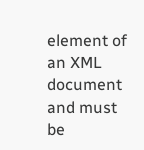element of an XML document and must be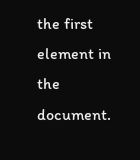the first element in the document.